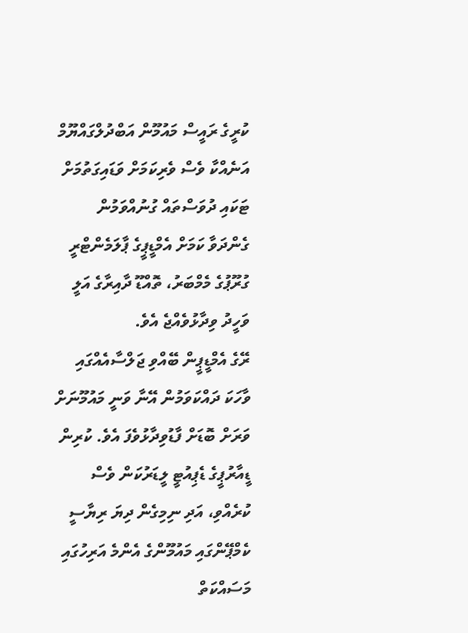ކުރީގެ ރައީސް މައުމޫން އަބްދުލްގައްޔޫމް އަނެއްކާ ވެސް ވެރިކަމަށް ވަޑައިގަތުމަށް ޓަކައި ދުވަސްތައް ގުނުއްވަމުން ގެންދަވާ ކަމަށް އެމްޑީޕީގެ ޕާލަމެންޓްރީ ގުރޫޕުގެ މެމްބަރު، ތޮއްޑޫ ދާއިރާގެ އަލީ ވަހީދު ވިދާޅުވެއްޖެ އެވެ.
ރޭގެ އެމްޑީޕީން ބޭއްވި ޖަލްސާއެއްގައި ވާހަކަ ދައްކަވަމުން އޭނާ ވަނީ މައުމޫނަށް ވަރަށް ބޮޑަށް ފާޑުވިދާޅުވެފަ އެވެ. ކުރިން ޑީއާރުޕީގެ ޑެޕިއުޓީ ލީޑަރުކަން ވެސް ކުރެއްވި، އަދި ނިމިގެން ދިޔަ ރިޔާސީ ކެމްޕޭންގައި މައުމޫންގެ އެންމެ އަރިހުގައި މަސައްކަތް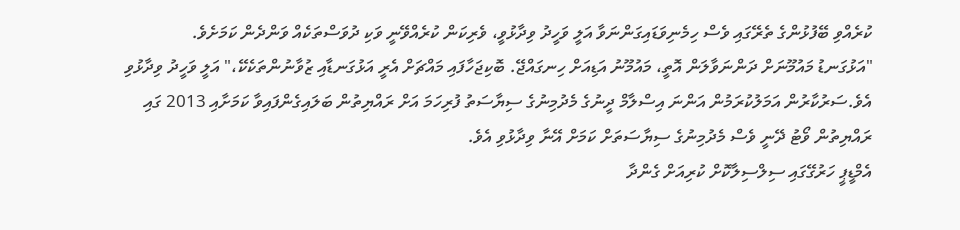ކުރެއްވި ބޭފުޅުންގެ ތެރޭގައި ވެސް ހިމެނިވަޑައިގަންނަވާ އަލީ ވަހީދު ވިދާޅުވީ، ވެރިކަން ކުރެއްވޭނީ ވަކި ދުވަސްތަކެއް ވަންދެން ކަމަށެވެ.
"އަޅުގަނޑު މައުމޫނަށް ދަންނަވާލަން އޮތީ، މައުމޫނު އަޑިއަށް ހިނގައްޖޭ. ބޮކިޖަހާފައި މައްޗަށް އެރީ އަޅުގަނޑާއި ޒުވާނުންތަކެކޭ،" އަލީ ވަހީދު ވިދާޅުވި އެވެ.ސަރުކާރުން އަމަލުކުރަމުން އަންނަ އިސްލާމް ދީނުގެ މެދުމިނުގެ ސިޔާސަތު ފުރިހަމަ އަށް ރައްޔިތުން ބަލައިގެންފައިވާ ކަމަށާއި 2013 ގައި ރައްޔިތުން ވޯޓު ދޭނީ ވެސް މެދުމިނުގެ ސިޔާސަތަށް ކަމަށް އޭނާ ވިދާޅުވި އެވެ.
އެމްޑީޕީ ހަރުގޭގައި ސިލްސިލާކޮށް ކުރިއަށް ގެންދާ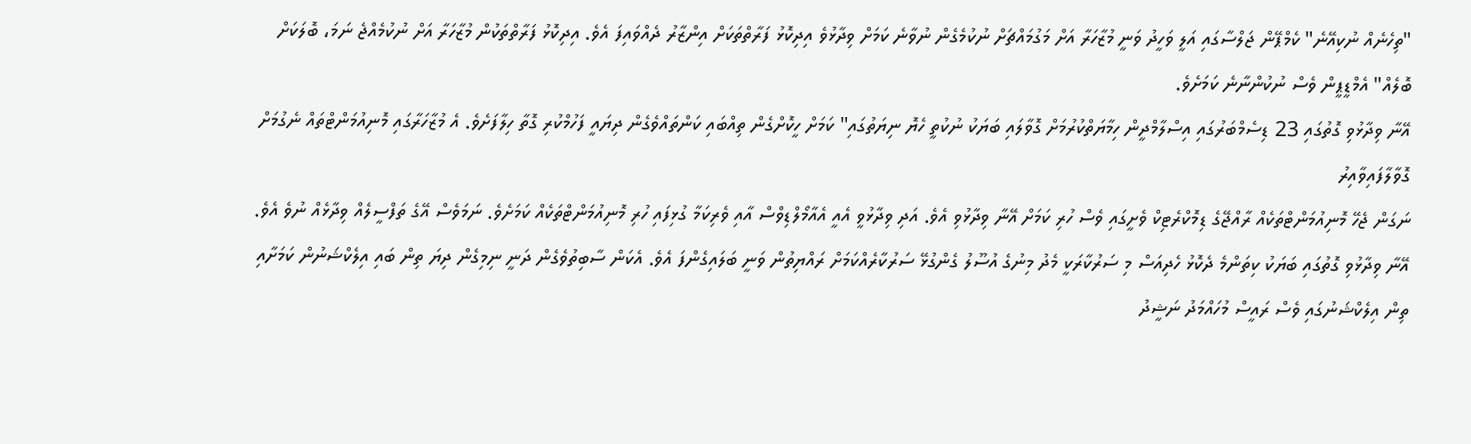"ތިހެނެއް ނުކިއޭނެ" ކެމްޕޭން ޖަލްސާގައި އަލީ ވަހީދު ވަނީ މުޒާހަރާ އަށް މަގުމައްޗަށް ނުކުމެގެން ނުވާނެ ކަމަށް ވިދާޅުވެ އިދިކޮޅު ފަރާތްތަކަށް އިންޒާރު ދެއްވައިފަ އެވެ. އިދިކޮޅު ފަރާތްތަކުން މުޒާހަރާ އަށް ނުކުމެއްޖެ ނަމަ، ބޮލަކަށް ބޮލެއް" އެމްޑީޕީން ވެސް ނުކުންނާނެ ކަމަށެވެ.
އޭނާ ވިދާޅުވި ގޮތުގައި 23 ޑިސެމްބަރުގައި އިސްލާމްދީން ހިމާޔަތްކުރުމަށް ގޮވާލައި ބަޔަކު ނުކުތީ ހެޔޮ ނިޔަތުގައި" ކަމަށް ހީކޮށްގެން ތިއްބައި ކަންތައްވެގެން ދިޔައީ ފަހުމްކުރި ގޮތާ ހިލާފަށެވެ. އެ މުޒާހަރާގައި މޮނިއުމަންޓްތައް ނެގުމަށް ގޮވާލާފައިވާއިރު
ނަގަން ޖެހޭ މޮނިއުމަންޓްތަކެއް ރާއްޖޭގެ ޑިމޮކްރެޓިކް ވެށީގައި ވެސް ހުރި ކަމަށް އޭނާ ވިދާޅުވި އެވެ. އަދި ވިދާޅުވީ އެއީ އެއާމޯލްޑިވްސް އާއި ވެރިކަމާ ގުޅިފައި ހުރި މޮނިއުމަންޓްތަކެއް ކަމަށެވެ. ނަމަވެސް އޭގެ ތަފްސީލެއް ވިދާޅެއް ނުވެ އެވެ.
އޭނާ ވިދާޅުވި ގޮތުގައި ބަޔަކު ކިތަންމެ ދެކޮޅު ހެދިއަސް މި ސަރުކާރަކީ މެދު މިނުގެ އުސޫލު ގެންގުޅޭ ސަރުކާރެއްކަމަށް ރައްޔިތުން ވަނީ ބަލައިގެންފަ އެވެ. އެކަން ސާބިތުވެގެން ދަނީ ނިމިގެން ދިޔަ ތިން ބައި އިލެކްޝަނުން ކަމަށާއި ތިން އިލެކްޝަނުގައި ވެސް ރައީސް މުހައްމަދު ނަޝީދު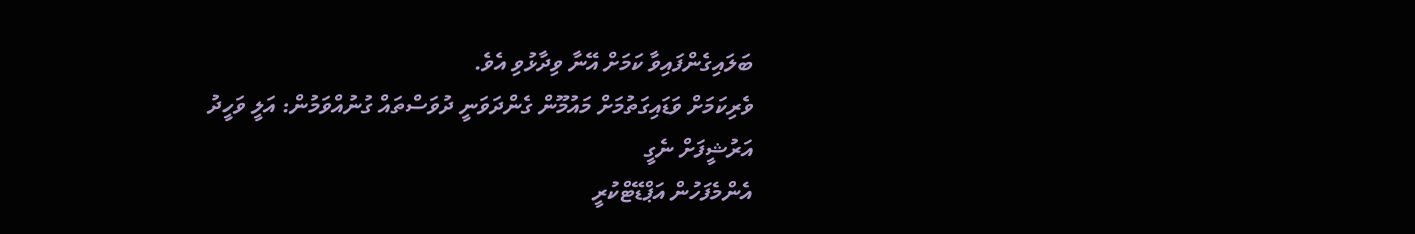ބަލައިގެންފައިވާ ކަމަށް އޭނާ ވިދާޅުވި އެވެ.
ވެރިކަމަށް ވަޑައިގަތުމަށް މައުމޫން ގެންދަވަނީ ދުވަސްތައް ގުނުއްވަމުން: އަލީ ވަހީދު
އަރުޝީފަށް ނެގީ
އެންމެފަހުން އަޕްޑޭޓްކުރީ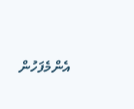އެންމެފަހުން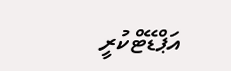އަޕްޑޭޓްކުރީ